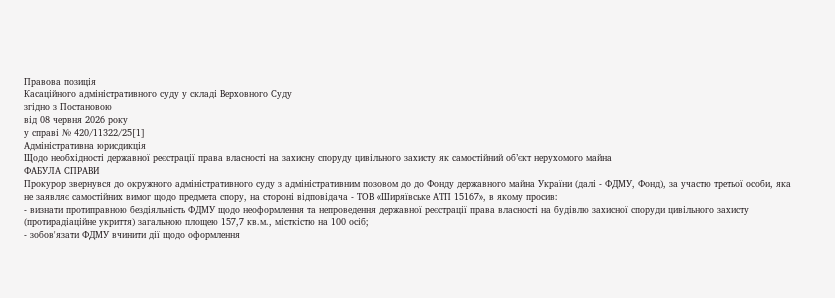Правова позиція
Касаційного адміністративного суду у складі Верховного Суду
згідно з Постановою
від 08 червня 2026 року
у справі № 420/11322/25[1]
Адміністративна юрисдикція
Щодо необхідності державної реєстрації права власності на захисну споруду цивільного захисту як самостійний об’єкт нерухомого майна
ФАБУЛА СПРАВИ
Прокурор звернувся до окружного адміністративного суду з адміністративним позовом до до Фонду державного майна України (далі - ФДМУ, Фонд), за участю третьої особи, яка не заявляє самостійних вимог щодо предмета спору, на стороні відповідача - ТОВ «Ширяївське АТП 15167», в якому просив:
- визнати протиправною бездіяльність ФДМУ щодо неоформлення та непроведення державної реєстрації права власності на будівлю захисної споруди цивільного захисту (протирадіаційне укриття) загальною площею 157,7 кв.м., місткістю на 100 осіб;
- зобов'язати ФДМУ вчинити дії щодо оформлення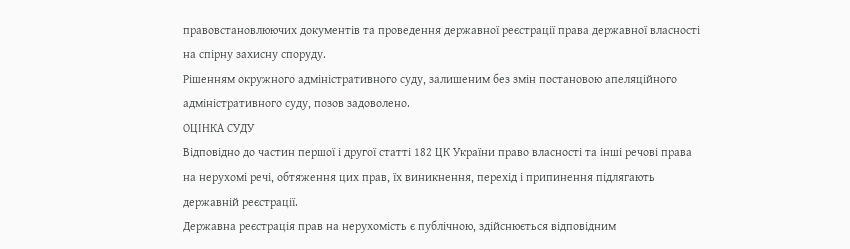правовстановлюючих документів та проведення державної реєстрації права державної власності на спірну захисну споруду.
Рішенням окружного адміністративного суду, залишеним без змін постановою апеляційного адміністративного суду, позов задоволено.
ОЦІНКА СУДУ
Відповідно до частин першої і другої статті 182 ЦК України право власності та інші речові права на нерухомі речі, обтяження цих прав, їх виникнення, перехід і припинення підлягають державній реєстрації.
Державна реєстрація прав на нерухомість є публічною, здійснюється відповідним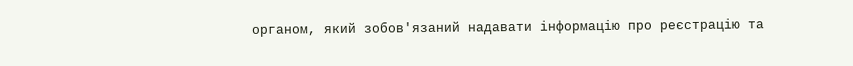органом, який зобов'язаний надавати інформацію про реєстрацію та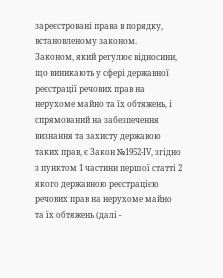зареєстровані права в порядку, встановленому законом.
Законом, який регулює відносини, що виникають у сфері державної реєстрації речових прав на нерухоме майно та їх обтяжень, і спрямований на забезпечення визнання та захисту державою таких прав, є Закон №1952-ІV, згідно з пунктом 1 частини першої статті 2 якого державною реєстрацією речових прав на нерухоме майно та їх обтяжень (далі -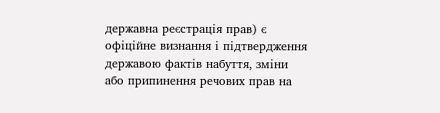державна реєстрація прав) є офіційне визнання і підтвердження державою фактів набуття, зміни або припинення речових прав на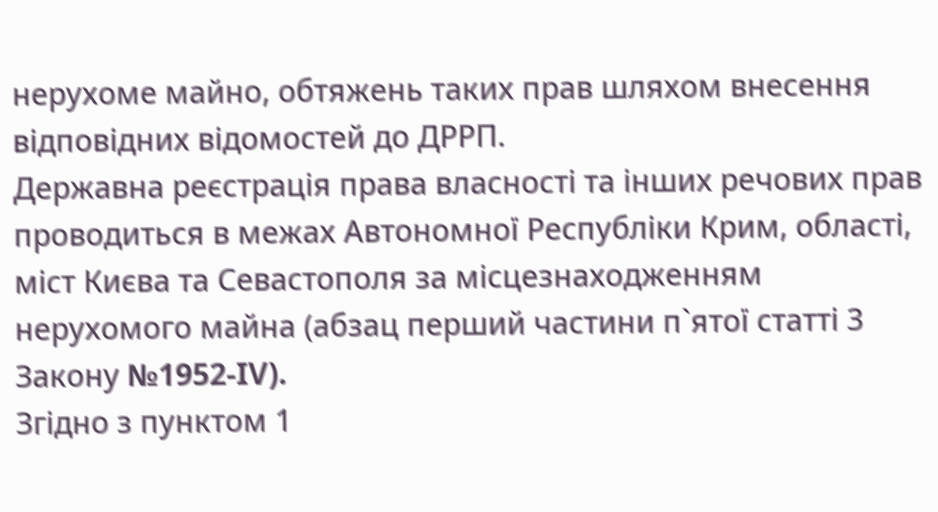нерухоме майно, обтяжень таких прав шляхом внесення відповідних відомостей до ДРРП.
Державна реєстрація права власності та інших речових прав проводиться в межах Автономної Республіки Крим, області, міст Києва та Севастополя за місцезнаходженням нерухомого майна (абзац перший частини п`ятої статті 3 Закону №1952-IV).
Згідно з пунктом 1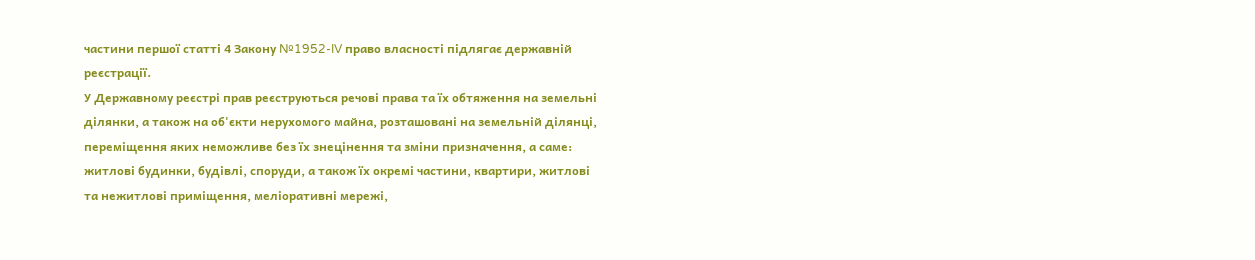частини першої статті 4 Закону №1952-IV право власності підлягає державній реєстрації.
У Державному реєстрі прав реєструються речові права та їх обтяження на земельні ділянки, а також на об'єкти нерухомого майна, розташовані на земельній ділянці, переміщення яких неможливе без їх знецінення та зміни призначення, а саме: житлові будинки, будівлі, споруди, а також їх окремі частини, квартири, житлові та нежитлові приміщення, меліоративні мережі,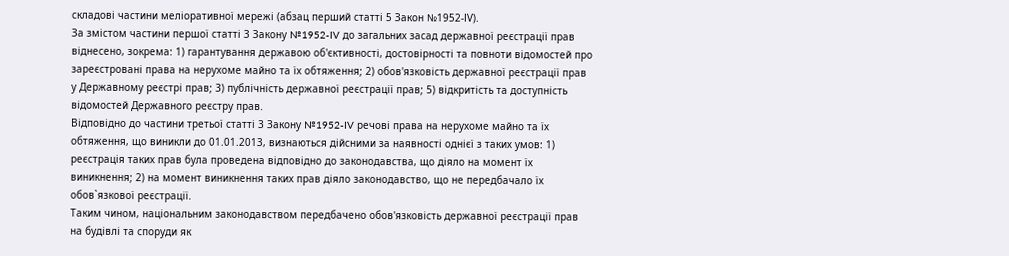складові частини меліоративної мережі (абзац перший статті 5 Закон №1952-ІV).
За змістом частини першої статті 3 Закону №1952-IV до загальних засад державної реєстрації прав віднесено, зокрема: 1) гарантування державою об'єктивності, достовірності та повноти відомостей про зареєстровані права на нерухоме майно та їх обтяження; 2) обов'язковість державної реєстрації прав у Державному реєстрі прав; 3) публічність державної реєстрації прав; 5) відкритість та доступність відомостей Державного реєстру прав.
Відповідно до частини третьої статті 3 Закону №1952-IV речові права на нерухоме майно та їх обтяження, що виникли до 01.01.2013, визнаються дійсними за наявності однієї з таких умов: 1) реєстрація таких прав була проведена відповідно до законодавства, що діяло на момент їх виникнення; 2) на момент виникнення таких прав діяло законодавство, що не передбачало їх обов`язкової реєстрації.
Таким чином, національним законодавством передбачено обов'язковість державної реєстрації прав на будівлі та споруди як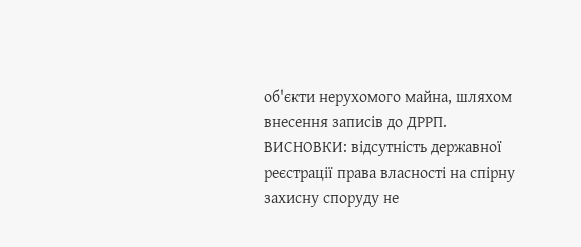об'єкти нерухомого майна, шляхом внесення записів до ДРРП.
ВИСНОВКИ: відсутність державної реєстрації права власності на спірну захисну споруду не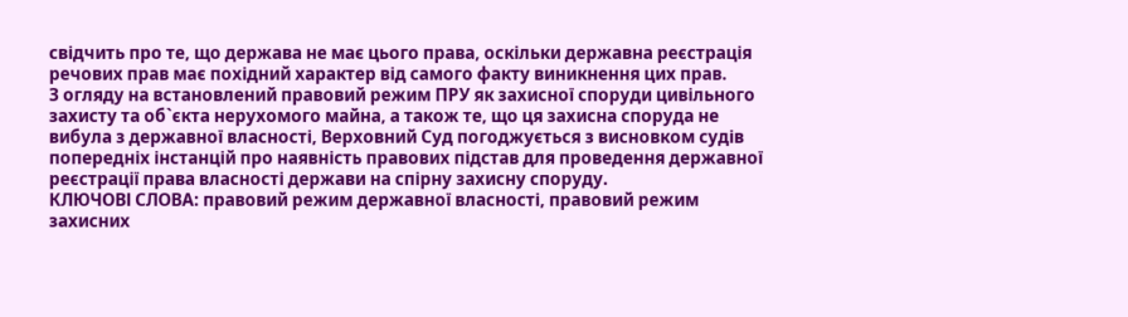свідчить про те, що держава не має цього права, оскільки державна реєстрація речових прав має похідний характер від самого факту виникнення цих прав.
З огляду на встановлений правовий режим ПРУ як захисної споруди цивільного захисту та об`єкта нерухомого майна, а також те, що ця захисна споруда не вибула з державної власності, Верховний Суд погоджується з висновком судів попередніх інстанцій про наявність правових підстав для проведення державної реєстрації права власності держави на спірну захисну споруду.
КЛЮЧОВІ СЛОВА: правовий режим державної власності, правовий режим захисних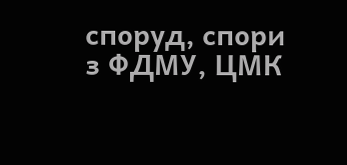споруд, спори з ФДМУ, ЦМК